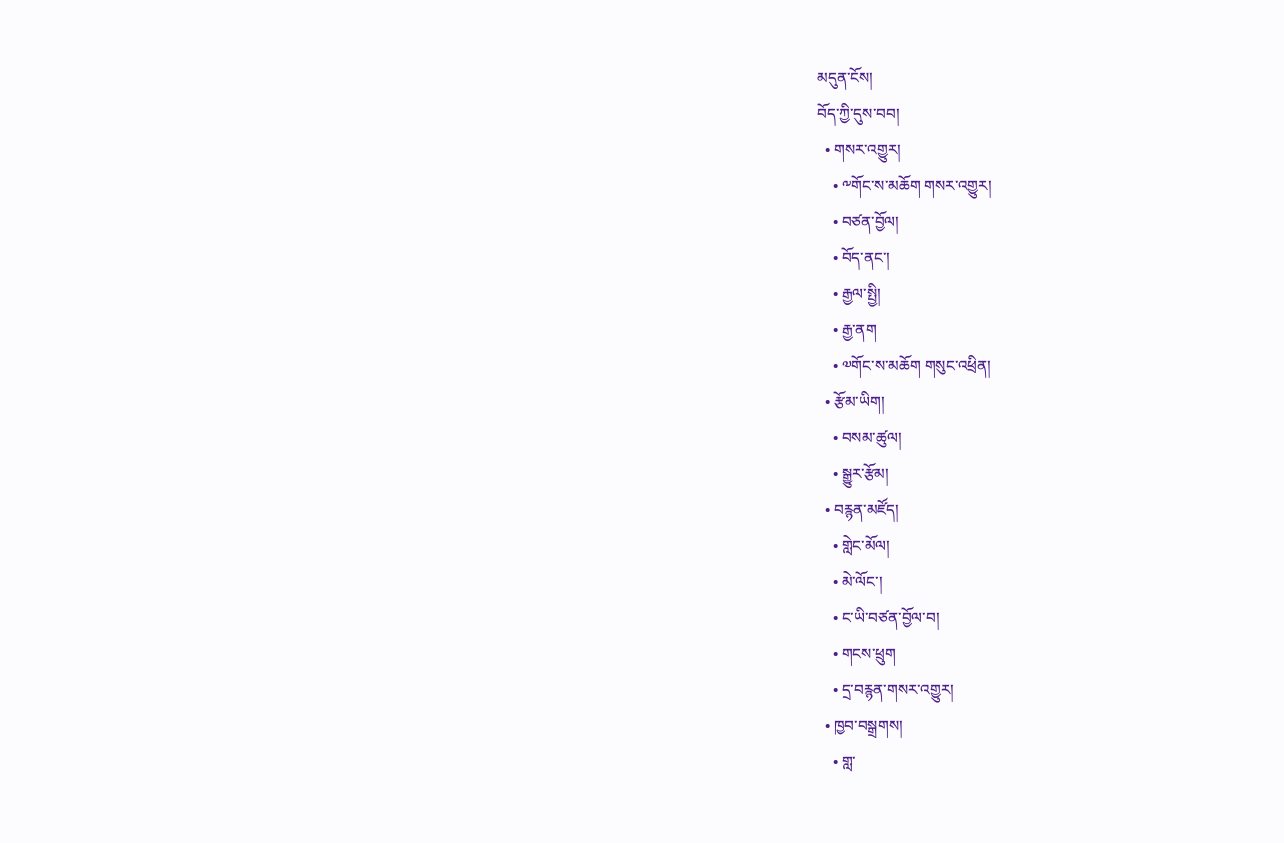མདུན་ངོས།
བོད་ཀྱི་དུས་བབ།
  • གསར་འགྱུར།
    • ༸གོང་ས་མཆོག གསར་འགྱུར།
    • བཙན་བྱོལ།
    • བོད་ནང་།
    • རྒྱལ་སྤྱི།
    • རྒྱ་ནག
    • ༧གོང་ས་མཆོག གསུང་འཕྲིན།
  • རྩོམ་ཡིག།
    • བསམ་ཚུལ།
    • སྒྱུར་རྩོམ།
  • བརྙན་མཛོད།
    • གླེང་མོལ།
    • མེ་ལོང་།
    • ང་ཡི་བཙན་བྱོལ་བ།
    • གངས་ཕྲུག
    • དྲ་བརྙན་གསར་འགྱུར།
  • ཁྱབ་བསྒྲགས།
    • གླ་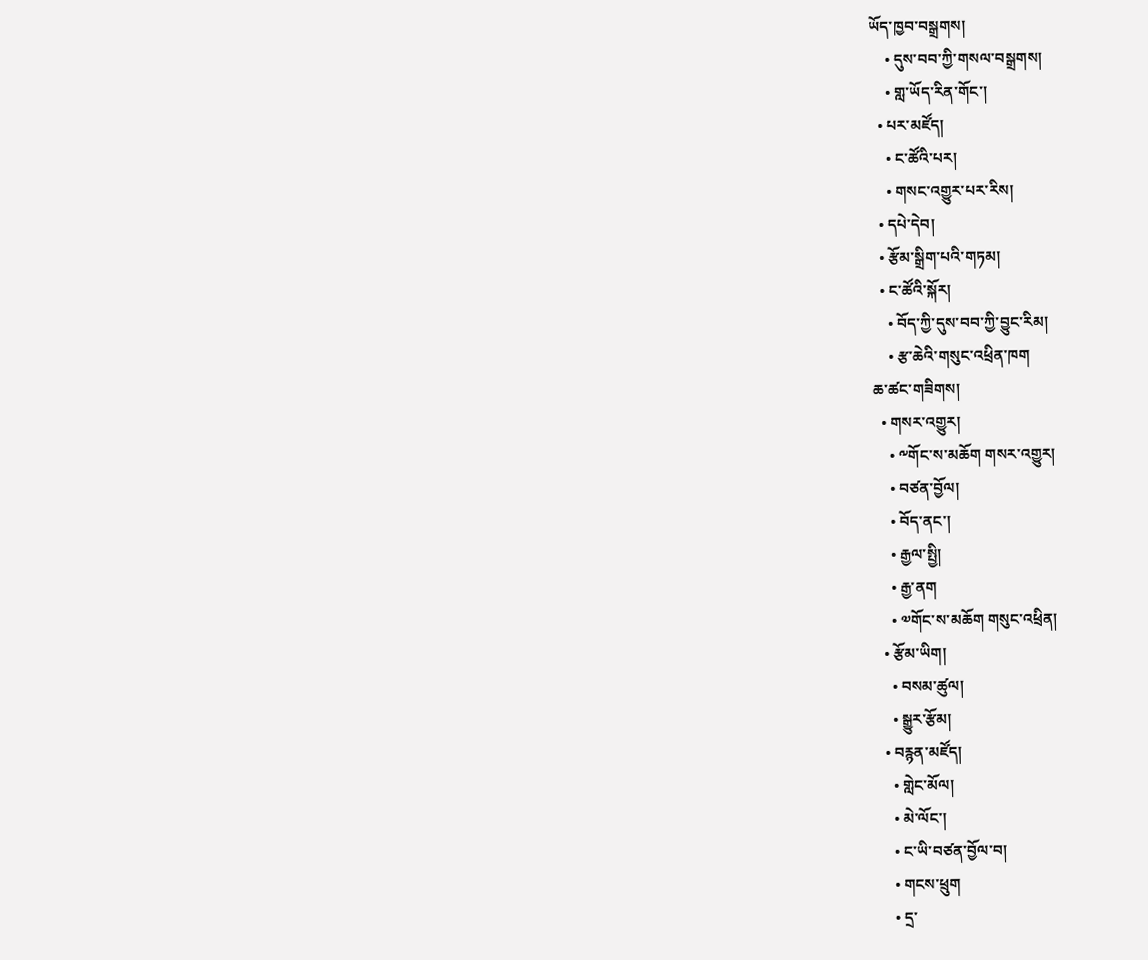ཡོད་ཁྱབ་བསྒྲགས།
    • དུས་བབ་ཀྱི་གསལ་བསྒྲགས།
    • གླ་ཡོད་རིན་གོང་།
  • པར་མཛོད།
    • ང་ཚོའི་པར།
    • གསང་འགྱུར་པར་རིས།
  • དཔེ་དེབ།
  • རྩོམ་སྒྲིག་པའི་གཏམ།
  • ང་ཚོའི་སྐོར།
    • བོད་ཀྱི་དུས་བབ་ཀྱི་བྱུང་རིམ།
    • རྩ་ཆེའི་གསུང་འཕྲིན་ཁག
ཆ་ཚང་གཟིགས།
  • གསར་འགྱུར།
    • ༸གོང་ས་མཆོག གསར་འགྱུར།
    • བཙན་བྱོལ།
    • བོད་ནང་།
    • རྒྱལ་སྤྱི།
    • རྒྱ་ནག
    • ༧གོང་ས་མཆོག གསུང་འཕྲིན།
  • རྩོམ་ཡིག།
    • བསམ་ཚུལ།
    • སྒྱུར་རྩོམ།
  • བརྙན་མཛོད།
    • གླེང་མོལ།
    • མེ་ལོང་།
    • ང་ཡི་བཙན་བྱོལ་བ།
    • གངས་ཕྲུག
    • དྲ་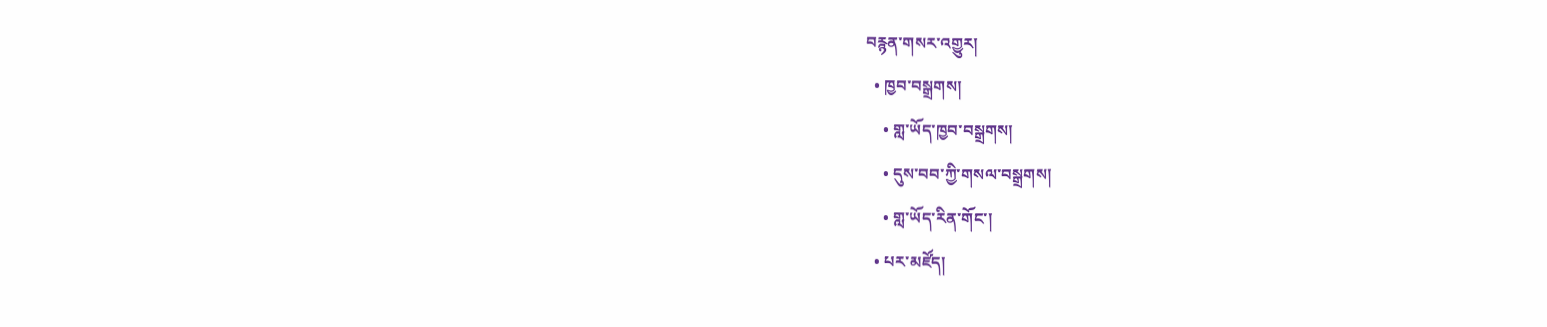བརྙན་གསར་འགྱུར།
  • ཁྱབ་བསྒྲགས།
    • གླ་ཡོད་ཁྱབ་བསྒྲགས།
    • དུས་བབ་ཀྱི་གསལ་བསྒྲགས།
    • གླ་ཡོད་རིན་གོང་།
  • པར་མཛོད།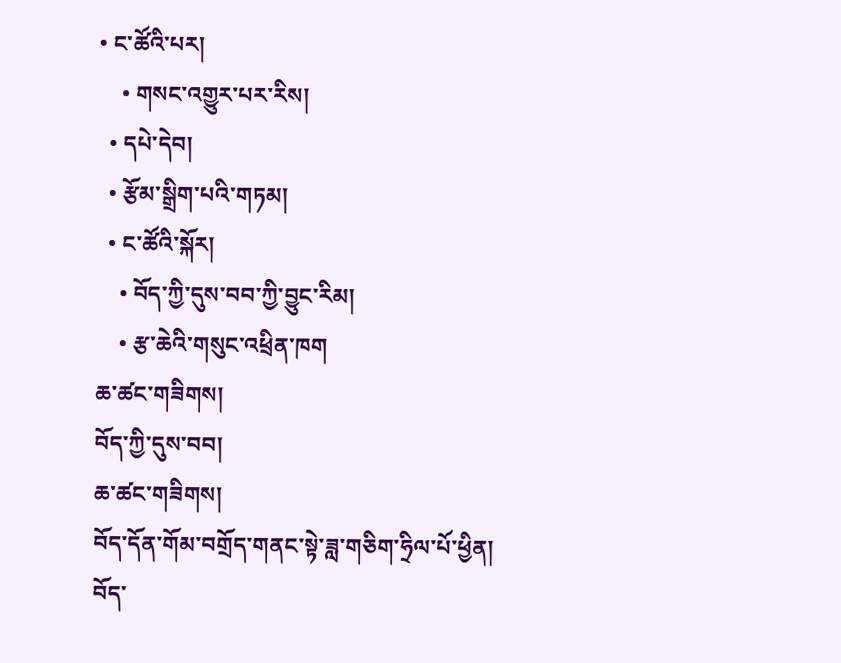• ང་ཚོའི་པར།
    • གསང་འགྱུར་པར་རིས།
  • དཔེ་དེབ།
  • རྩོམ་སྒྲིག་པའི་གཏམ།
  • ང་ཚོའི་སྐོར།
    • བོད་ཀྱི་དུས་བབ་ཀྱི་བྱུང་རིམ།
    • རྩ་ཆེའི་གསུང་འཕྲིན་ཁག
ཆ་ཚང་གཟིགས།
བོད་ཀྱི་དུས་བབ།
ཆ་ཚང་གཟིགས།
བོད་དོན་གོམ་བགྲོད་གནང་སྟེ་ཟླ་གཅིག་ཧྲིལ་པོ་ཕྱིན།
བོད་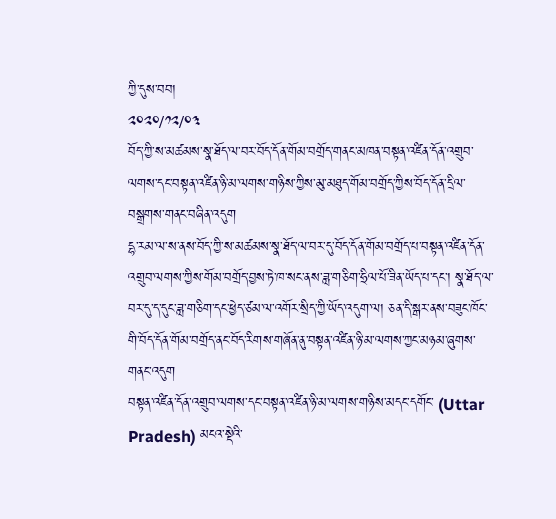ཀྱི་དུས་བབ།
༢༠༢༠/༡༢/༠༣
བོད་ཀྱི་ས་མཚམས་སྣ་ཐོད་ལ་བར་བོད་དོན་གོམ་བགྲོད་གནང་མཁན་བསྟན་འཛིན་དོན་འགྲུབ་ལགས་དང་བསྟན་འཛིན་ཉི་མ་ལགས་གཉིས་ཀྱིས་མུ་མཐུད་གོམ་བགྲོད་ཀྱིས་བོད་དོན་དྲིལ་བསྒྲགས་གནང་བཞིན་འདུག
དྷ་རམ་ལ་ས་ནས་བོད་ཀྱི་ས་མཚམས་སྣ་ཐོད་ལ་བར་དུ་བོད་དོན་གོམ་བགྲོད་པ་བསྟན་འཛིན་དོན་འགྲུབ་ལགས་ཀྱིས་གོམ་བགྲོད་བྱས་ཏེ་ཁ་སང་ནས་ཟླ་གཅིག་ཧྲིལ་པོ་ཟིན་ཡོད་པ་དང་། སྣ་ཐོད་ལ་བར་དུ་ད་དུང་ཟླ་གཅིག་དང་ཕྱེད་ཙམ་ལ་འགོར་སྲིད་ཀྱི་ཡོད་འདུག་ལ། ཅན་དི་སྒར་ནས་བཟུང་ཁོང་གི་བོད་དོན་གོམ་བགྲོད་ནང་བོད་རིགས་གཞོན་ནུ་བསྟན་འཛིན་ཉི་མ་ལགས་ཀྱང་མཉམ་ཞུགས་གནང་འདུག
བསྟན་འཛིན་དོན་འགྲུབ་ལགས་དང་བསྟན་འཛིན་ཉི་མ་ལགས་གཉིས་མདང་དགོང་ (Uttar Pradesh) མངའ་སྡེའི་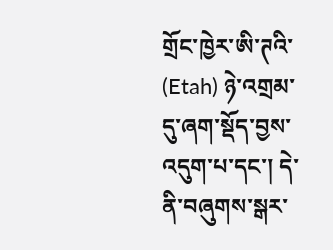གྲོང་ཁྱེར་ཨི་ཊའི་ (Etah) ཉེ་འགྲམ་དུ་ཞག་སྡོད་བྱས་འདུག་པ་དང་། དེ་ནི་བཞུགས་སྒར་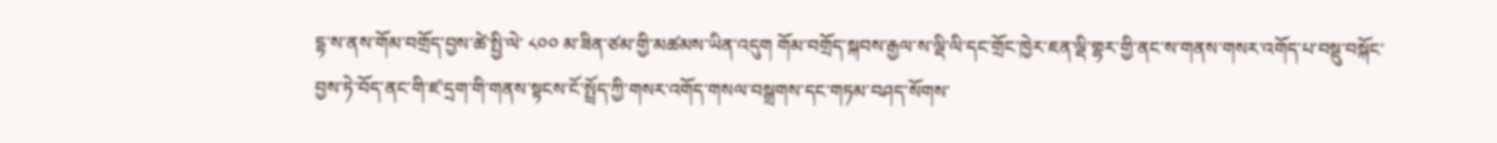དྷ་ས་ནས་གོམ་བགྲོད་བྱས་ཚེ་སྤྱི་ལེ་ ༨༠༠ མ་ཟིན་ཙམ་གྱི་མཚམས་ཡིན་འདུག གོམ་བགྲོད་སྐབས་རྒྱལ་ས་ལྡི་ལི་དང་གྲོང་ཁྱེར་ཇན་ལྡི་གྷར་གྱི་ནང་ས་གནས་གསར་འགོད་པ་བསྡུ་བསྐོང་བྱས་ཏེ་བོད་ནང་གི་ཛ་དྲག་གི་གནས་སྟངས་ངོ་སྤྲོད་ཀྱི་གསར་འགོད་གསལ་བསྒྲགས་དང་གཏམ་བཤད་སོགས་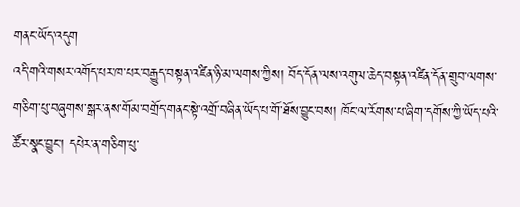གནང་ཡོད་འདུག
འདི་གའི་གསར་འགོད་པར་ཁ་པར་བརྒྱུད་བསྟན་འཛིན་ཉི་མ་ལགས་ཀྱིས། བོད་དོན་ལས་འགུལ་ཆེད་བསྟན་འཛིན་དོན་གྲུབ་ལགས་གཅིག་པུ་བཞུགས་སྒར་ནས་གོམ་བགྲོད་གནང་སྟེ་འགྲོ་བཞིན་ཡོད་པ་གོ་ཐོས་བྱུང་བས། ཁོང་ལ་རོགས་པ་ཞིག་དགོས་ཀྱི་ཡོད་པའི་ཚོར་སྣང་བྱུང་། དཔེར་ན་གཅིག་པུ་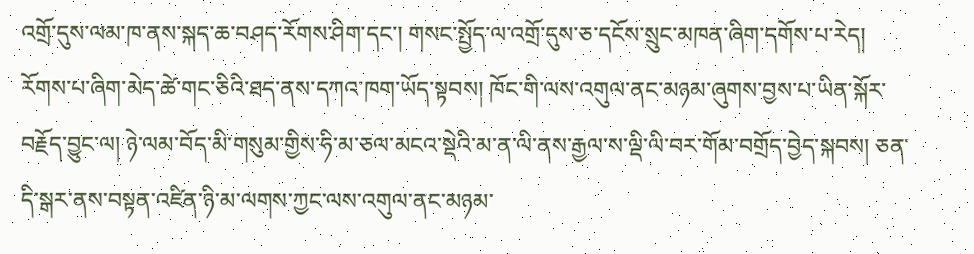འགྲོ་དུས་ལམ་ཁ་ནས་སྐད་ཆ་བཤད་རོགས་ཤིག་དང་། གསང་སྤྱོད་ལ་འགྲོ་དུས་ཅ་དངོས་སྲུང་མཁན་ཞིག་དགོས་པ་རེད། རོགས་པ་ཞིག་མེད་ཚེ་གང་ཅིའི་ཐད་ནས་དཀའ་ཁག་ཡོད་སྟབས། ཁོང་གི་ལས་འགུལ་ནང་མཉམ་ཞུགས་བྱས་པ་ཡིན་སྐོར་བརྗོད་བྱུང་ལ། ཉེ་ལམ་བོད་མི་གསུམ་གྱིས་ཧི་མ་ཅལ་མངའ་སྡེའི་མ་ན་ལི་ནས་རྒྱལ་ས་ལྡི་ལི་བར་གོམ་བགྲོད་བྱེད་སྐབས། ཅན་དི་སྒར་ནས་བསྟན་འཛིན་ཉི་མ་ལགས་ཀྱང་ལས་འགུལ་ནང་མཉམ་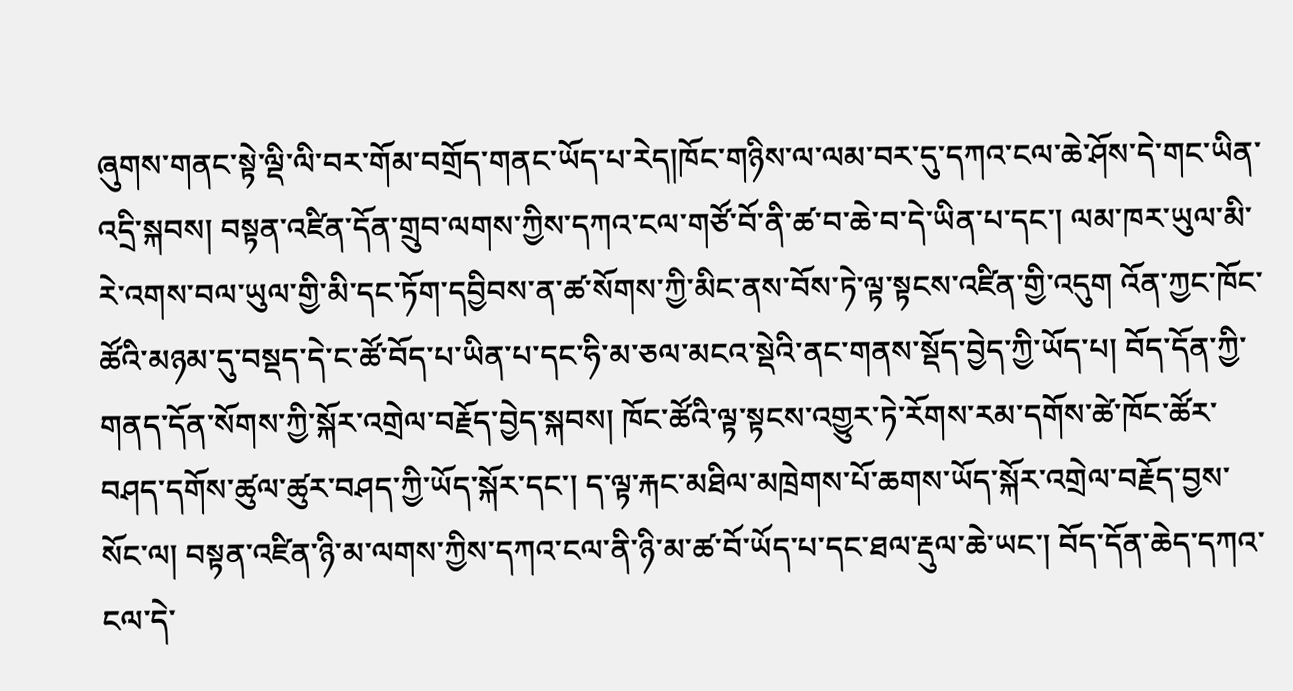ཞུགས་གནང་སྟེ་ལྡི་ལི་བར་གོམ་བགྲོད་གནང་ཡོད་པ་རེད།ཁོང་གཉིས་ལ་ལམ་བར་དུ་དཀའ་ངལ་ཆེ་ཤོས་དེ་གང་ཡིན་འདྲི་སྐབས། བསྟན་འཛིན་དོན་གྲུབ་ལགས་ཀྱིས་དཀའ་ངལ་གཙོ་བོ་ནི་ཚ་བ་ཆེ་བ་དེ་ཡིན་པ་དང་། ལམ་ཁར་ཡུལ་མི་རེ་འགས་བལ་ཡུལ་གྱི་མི་དང་ཏོག་དབྱིབས་ན་ཚ་སོགས་ཀྱི་མིང་ནས་བོས་ཏེ་ལྟ་སྟངས་འཛིན་གྱི་འདུག འོན་ཀྱང་ཁོང་ཚོའི་མཉམ་དུ་བསྡད་དེ་ང་ཚོ་བོད་པ་ཡིན་པ་དང་ཧི་མ་ཅལ་མངའ་སྡེའི་ནང་གནས་སྡོད་བྱེད་ཀྱི་ཡོད་པ། བོད་དོན་ཀྱི་གནད་དོན་སོགས་ཀྱི་སྐོར་འགྲེལ་བརྗོད་བྱེད་སྐབས། ཁོང་ཚོའི་ལྟ་སྟངས་འགྱུར་ཏེ་རོགས་རམ་དགོས་ཚེ་ཁོང་ཚོར་བཤད་དགོས་ཚུལ་ཚུར་བཤད་ཀྱི་ཡོད་སྐོར་དང་། ད་ལྟ་རྐང་མཐིལ་མཁྲེགས་པོ་ཆགས་ཡོད་སྐོར་འགྲེལ་བརྗོད་བྱས་སོང་ལ། བསྟན་འཛིན་ཉི་མ་ལགས་ཀྱིས་དཀའ་ངལ་ནི་ཉི་མ་ཚ་བོ་ཡོད་པ་དང་ཐལ་རྡུལ་ཆེ་ཡང་། བོད་དོན་ཆེད་དཀའ་ངལ་དེ་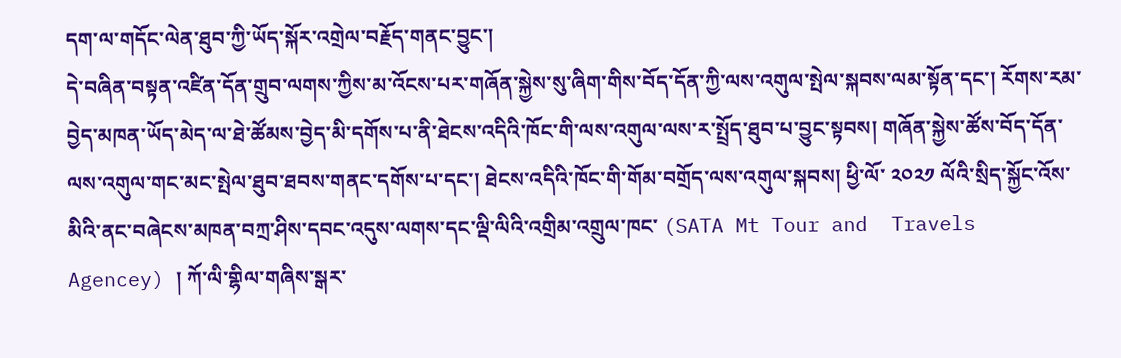དག་ལ་གདོང་ལེན་ཐུབ་ཀྱི་ཡོད་སྐོར་འགྲེལ་བརྗོད་གནང་བྱུང་།
དེ་བཞིན་བསྟན་འཛིན་དོན་གྲུབ་ལགས་ཀྱིས་མ་འོངས་པར་གཞོན་སྐྱེས་སུ་ཞིག་གིས་བོད་དོན་ཀྱི་ལས་འགུལ་སྤེལ་སྐབས་ལམ་སྟོན་དང་། རོགས་རམ་བྱེད་མཁན་ཡོད་མེད་ལ་ཐེ་ཚོམས་བྱེད་མི་དགོས་པ་ནི་ཐེངས་འདིའི་ཁོང་གི་ལས་འགུལ་ལས་ར་སྤྲོད་ཐུབ་པ་བྱུང་སྟབས། གཞོན་སྐྱེས་ཚོས་བོད་དོན་ལས་འགུལ་གང་མང་སྤེལ་ཐུབ་ཐབས་གནང་དགོས་པ་དང་། ཐེངས་འདིའི་ཁོང་གི་གོམ་བགྲོད་ལས་འགུལ་སྐབས། ཕྱི་ལོ་ ༢༠༢༡ ལོའི་སྲིད་སྐྱོང་འོས་མིའི་ནང་བཞེངས་མཁན་བཀྲ་ཤིས་དབང་འདུས་ལགས་དང་ལྡི་ལིའི་འགྲིམ་འགྲུལ་ཁང་ (SATA Mt Tour and  Travels Agencey) ། ཀོ་ལི་གྷིལ་གཞིས་སྒར་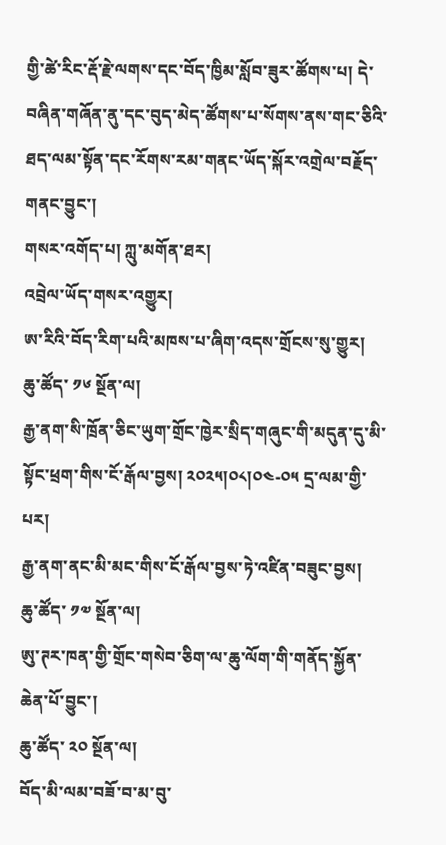གྱི་ཚེ་རིང་རྡོ་རྗེ་ལགས་དང་བོད་ཁྱིམ་སློབ་ཟུར་ཚོགས་པ། དེ་བཞིན་གཞོན་ནུ་དང་བུད་མེད་ཚོགས་པ་སོགས་ནས་གང་ཅིའི་ཐད་ལམ་སྟོན་དང་རོགས་རམ་གནང་ཡོད་སྐོར་འགྲེལ་བརྗོད་གནང་བྱུང་།
གསར་འགོད་པ། ཀླུ་མགོན་ཐར།
འབྲེལ་ཡོད་གསར་འགྱུར།
ཨ་རིའི་བོད་རིག་པའི་མཁས་པ་ཞིག་འདས་གྲོངས་སུ་གྱུར།
ཆུ་ཚོད་ ༡༦ སྔོན་ལ།
རྒྱ་ནག་སི་ཁྲོན་ཅིང་ཡུག་གྲོང་ཁྱེར་སྲིད་གཞུང་གི་མདུན་དུ་མི་སྟོང་ཕྲག་གིས་ངོ་རྒོལ་བྱས། ༢༠༢༥།༠༨།༠༤-༠༥ དྲ་ལམ་གྱི་པར།
རྒྱ་ནག་ནང་མི་མང་གིས་ངོ་རྒོལ་བྱས་ཏེ་འཛིན་བཟུང་བྱས།
ཆུ་ཚོད་ ༡༧ སྔོན་ལ།
ཨུ་ཊར་ཁན་གྱི་གྲོང་གསེབ་ཅིག་ལ་ཆུ་ལོག་གི་གནོད་སྐྱོན་ཆེན་པོ་བྱུང་།
ཆུ་ཚོད་ ༢༠ སྔོན་ལ།
བོད་མི་ལམ་བཟོ་བ་མ་བུ་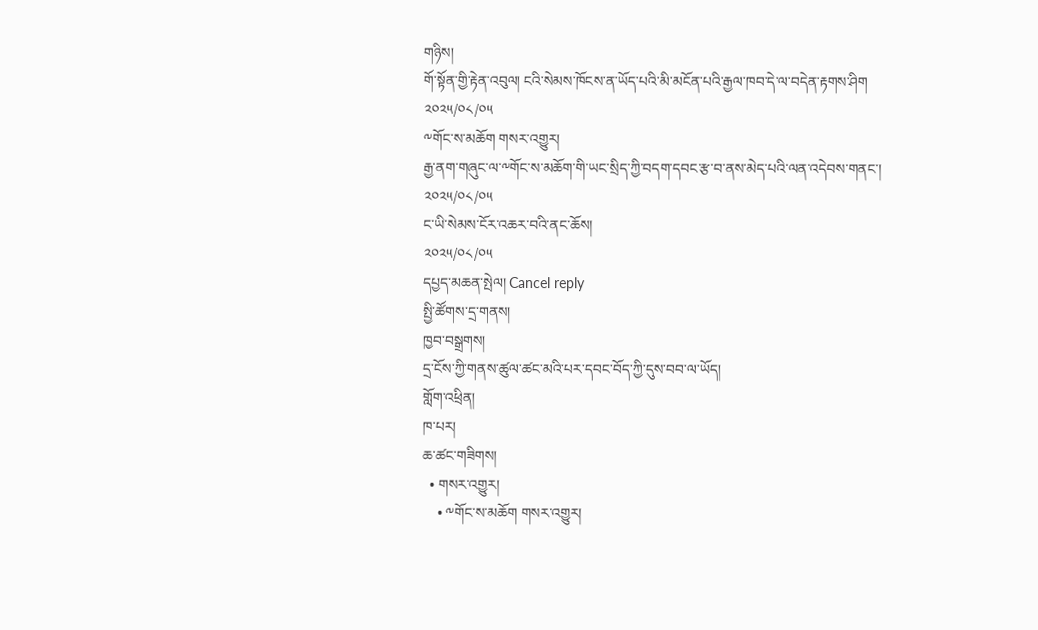གཉིས།
གོ་སྟོན་གྱི་རྟེན་འབུལ། ངའི་སེམས་ཁོངས་ན་ཡོད་པའི་མི་མངོན་པའི་རྒྱལ་ཁབ་དེ་ལ་བདེན་རྟགས་ཤིག
༢༠༢༥/༠༨/༠༥
༸གོང་ས་མཆོག གསར་འགྱུར།
རྒྱ་ནག་གཞུང་ལ་༸གོང་ས་མཆོག་གི་ཡང་སྲིད་ཀྱི་བདག་དབང་རྩ་བ་ནས་མེད་པའི་ལན་འདེབས་གནང་།
༢༠༢༥/༠༨/༠༥
ང་ཡི་སེམས་ངོར་འཆར་བའི་ནང་ཆོས།
༢༠༢༥/༠༨/༠༥
དཔྱད་མཆན་སྤེལ། Cancel reply
སྤྱི་ཚོགས་དྲ་གནས།
ཁྱབ་བསྒྲགས།
དྲ་ངོས་ཀྱི་གནས་ཚུལ་ཚང་མའི་པར་དབང་བོད་ཀྱི་དུས་བབ་ལ་ཡོད།
གློག་འཕྲིན།
ཁ་པར།
ཆ་ཚང་གཟིགས།
  • གསར་འགྱུར།
    • ༸གོང་ས་མཆོག གསར་འགྱུར།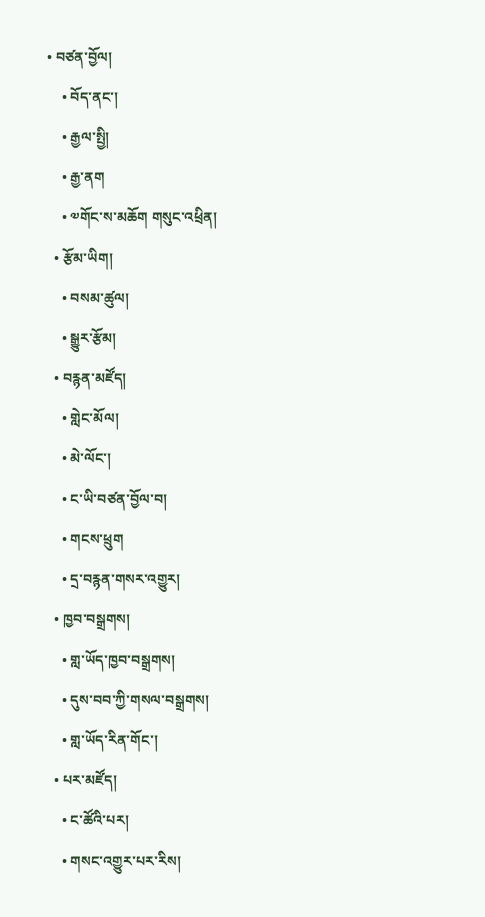• བཙན་བྱོལ།
    • བོད་ནང་།
    • རྒྱལ་སྤྱི།
    • རྒྱ་ནག
    • ༧གོང་ས་མཆོག གསུང་འཕྲིན།
  • རྩོམ་ཡིག།
    • བསམ་ཚུལ།
    • སྒྱུར་རྩོམ།
  • བརྙན་མཛོད།
    • གླེང་མོལ།
    • མེ་ལོང་།
    • ང་ཡི་བཙན་བྱོལ་བ།
    • གངས་ཕྲུག
    • དྲ་བརྙན་གསར་འགྱུར།
  • ཁྱབ་བསྒྲགས།
    • གླ་ཡོད་ཁྱབ་བསྒྲགས།
    • དུས་བབ་ཀྱི་གསལ་བསྒྲགས།
    • གླ་ཡོད་རིན་གོང་།
  • པར་མཛོད།
    • ང་ཚོའི་པར།
    • གསང་འགྱུར་པར་རིས།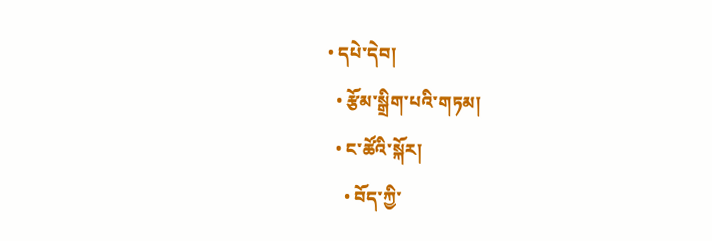• དཔེ་དེབ།
  • རྩོམ་སྒྲིག་པའི་གཏམ།
  • ང་ཚོའི་སྐོར།
    • བོད་ཀྱི་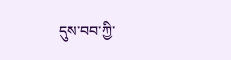དུས་བབ་ཀྱི་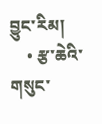བྱུང་རིམ།
    • རྩ་ཆེའི་གསུང་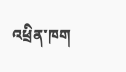འཕྲིན་ཁག